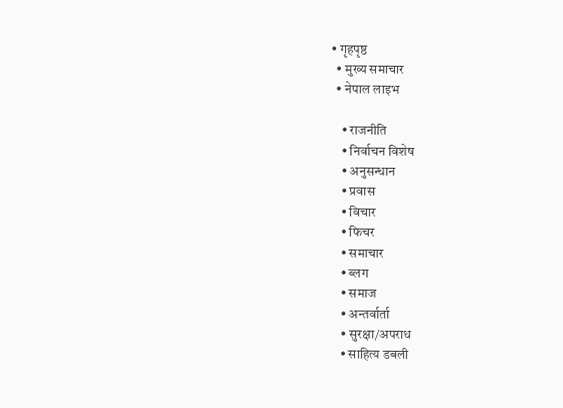• गृहपृष्ठ
  • मुख्य समाचार
  • नेपाल लाइभ

    • राजनीति
    • निर्वाचन विशेष
    • अनुसन्धान
    • प्रवास
    • विचार
    • फिचर
    • समाचार
    • ब्लग
    • समाज
    • अन्तर्वार्ता
    • सुरक्षा/अपराध
    • साहित्य डबली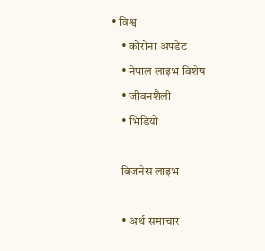• विश्व
    • कोरोना अपडेट
    • नेपाल लाइभ विशेष
    • जीवनशैली
    • भिडियो

    बिजनेस लाइभ

    • अर्थ समाचार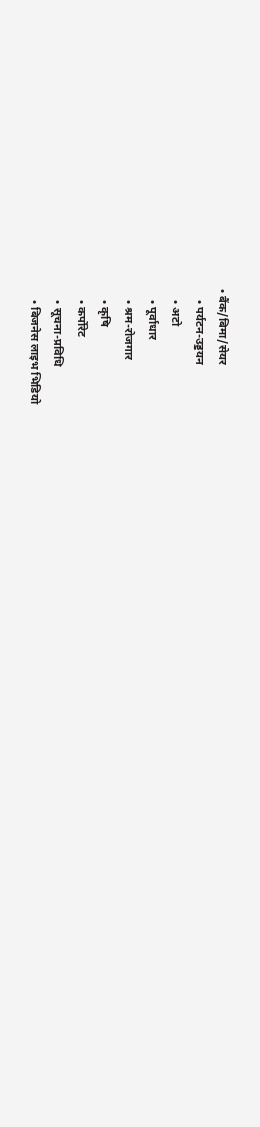• बैंक/बिमा/सेयर
    • पर्यटन-उड्डयन
    • अटो
    • पूर्वाधार
    • श्रम-रोजगार
    • कृषि
    • कर्पोरेट
    • सूचना-प्रविधि
    • बिजनेस लाइभ भिडियो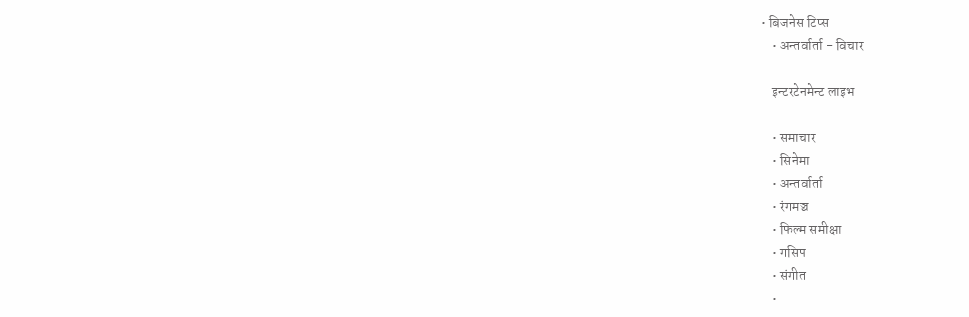• बिजनेस टिप्स
    • अन्तर्वार्ता - विचार

    इन्टरटेनमेन्ट लाइभ

    • समाचार
    • सिनेमा
    • अन्तर्वार्ता
    • रंगमञ्च
    • फिल्म समीक्षा
    • गसिप
    • संगीत
    •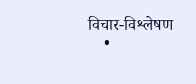विचार-विश्लेषण
    •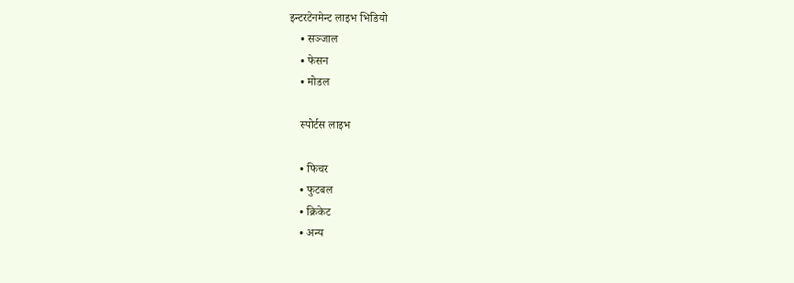इन्टरटेनमेन्ट लाइभ भिडियो
    • सञ्जाल
    • फेसन
    • मोडल

    स्पोर्टस लाइभ

    • फिचर
    • फुटबल
    • क्रिकेट
    • अन्य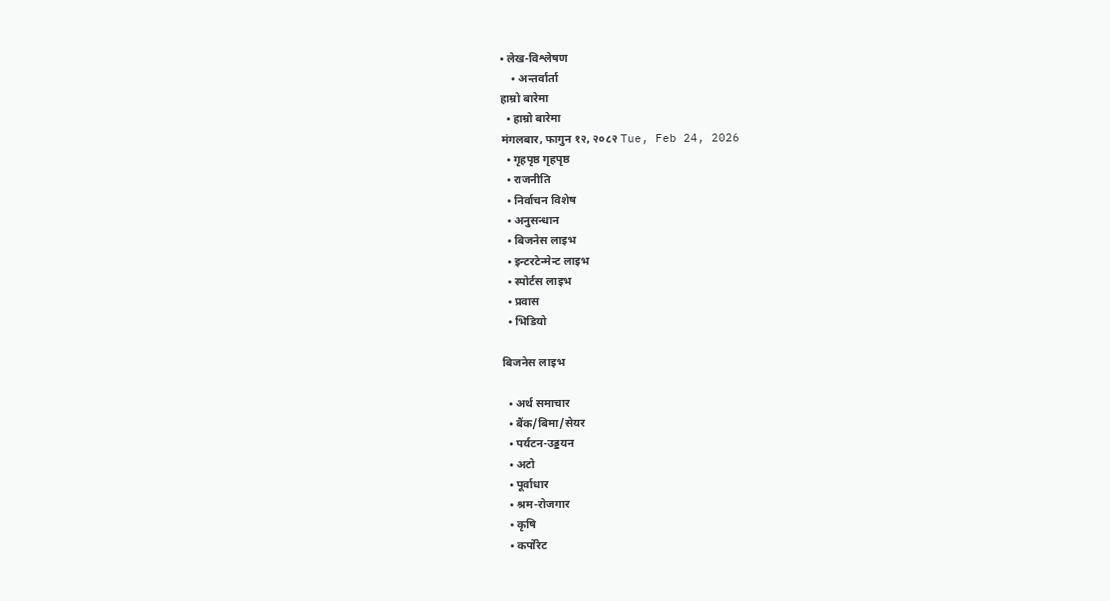• लेख-विश्लेषण
    • अन्तर्वार्ता
हाम्रो बारेमा
  • हाम्रो बारेमा
मंगलबार, फागुन १२, २०८२ Tue, Feb 24, 2026
  • गृहपृष्ठ गृहपृष्ठ
  • राजनीति
  • निर्वाचन विशेष
  • अनुसन्धान
  • बिजनेस लाइभ
  • इन्टरटेन्मेन्ट लाइभ
  • स्पोर्टस लाइभ
  • प्रवास
  • भिडियो

बिजनेस लाइभ

  • अर्थ समाचार
  • बैंक/बिमा/सेयर
  • पर्यटन-उड्डयन
  • अटो
  • पूर्वाधार
  • श्रम-रोजगार
  • कृषि
  • कर्पोरेट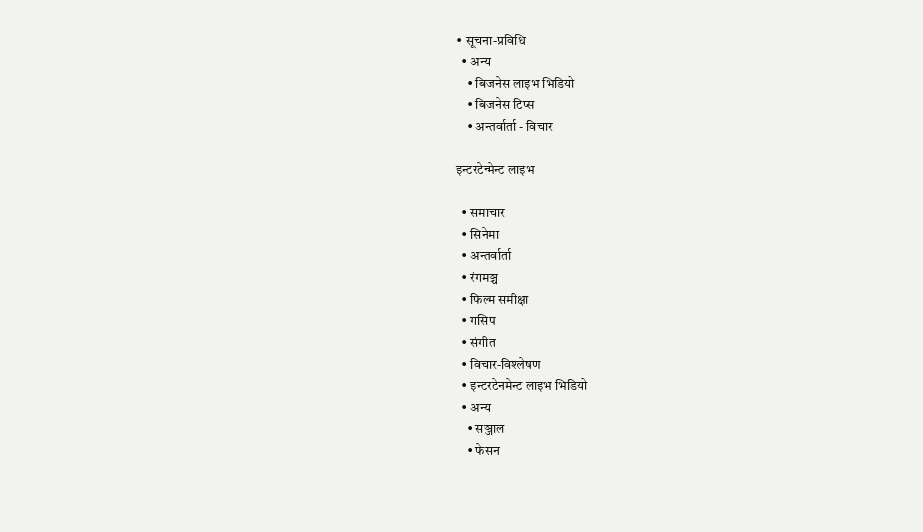• सूचना-प्रविधि
  • अन्य
    • बिजनेस लाइभ भिडियो
    • बिजनेस टिप्स
    • अन्तर्वार्ता - विचार

इन्टरटेन्मेन्ट लाइभ

  • समाचार
  • सिनेमा
  • अन्तर्वार्ता
  • रंगमञ्च
  • फिल्म समीक्षा
  • गसिप
  • संगीत
  • विचार-विश्लेषण
  • इन्टरटेनमेन्ट लाइभ भिडियो
  • अन्य
    • सञ्जाल
    • फेसन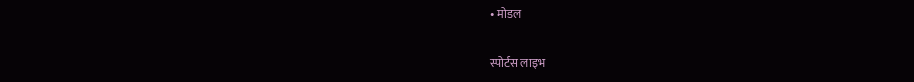• मोडल

स्पोर्टस लाइभ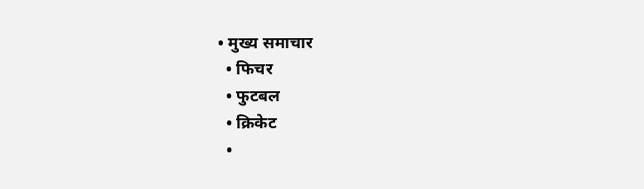• मुख्य समाचार
  • फिचर
  • फुटबल
  • क्रिकेट
  •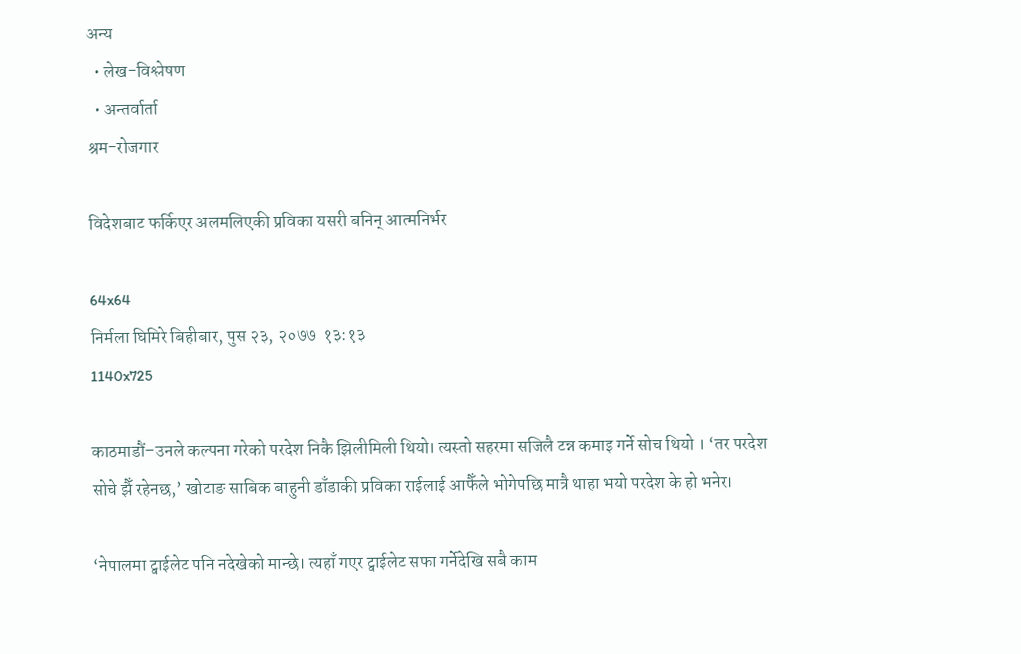अन्य
  • लेख-विश्लेषण
  • अन्तर्वार्ता
श्रम-रोजगार

विदेशबाट फर्किएर अलमलिएकी प्रविका यसरी बनिन् आत्मनिर्भर

64x64
निर्मला घिमिरे बिहीबार, पुस २३, २०७७  १३:१३
1140x725

काठमाडौं–उनले कल्पना गरेको परदेश निकै झिलीमिली थियो। त्यस्तो सहरमा सजिलै टन्न कमाइ गर्ने सोच थियो । ‘तर परदेश सोचे झैँ रहेनछ,’ खोटाङ साबिक बाहुनी डाँडाकी प्रविका राईलाई आफैँले भोगेपछि मात्रै थाहा भयो परदेश के हो भनेर।

‘नेपालमा ट्वाईलेट पनि नदेखेको मान्छे। त्यहाँ गएर ट्वाईलेट सफा गर्नेदेखि सबै काम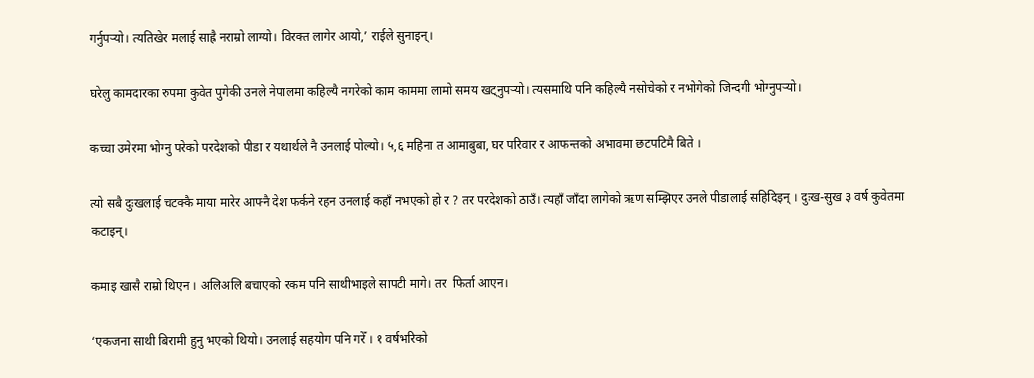गर्नुपर्‍यो। त्यतिखेर मलाई साह्रै नराम्रो लाग्यो। विरक्त लागेर आयो,’ राईले सुनाइन्।

घरेलु कामदारका रुपमा कुवेत पुगेकी उनले नेपालमा कहिल्यै नगरेको काम काममा लामो समय खट्नुपर्‍यो। त्यसमाथि पनि कहिल्यै नसोचेको र नभोगेको जिन्दगी भोग्नुपर्‍यो।

कच्चा उमेरमा भोग्नु परेको परदेशको पीडा र यथार्थले नै उनलाई पोल्यो। ५,६ महिना त आमाबुबा, घर परिवार र आफन्तको अभावमा छटपटिमै बिते ।

त्यो सबै दुःखलाई चटक्कै माया मारेर आफ्नै देश फर्कने रहन उनलाई कहाँ नभएको हो र ? तर परदेशको ठाउँ। त्यहाँ जाँदा लागेको ऋण सम्झिएर उनले पीडालाई सहिदिइन् । दुःख-सुख ३ वर्ष कुवेतमा कटाइन्।

कमाइ खासै राम्रो थिएन । अलिअलि बचाएको रकम पनि साथीभाइले सापटी मागे। तर  फिर्ता आएन।

‘एकजना साथी बिरामी हुनु भएको थियो। उनलाई सहयोग पनि गरेँ । १ वर्षभरिको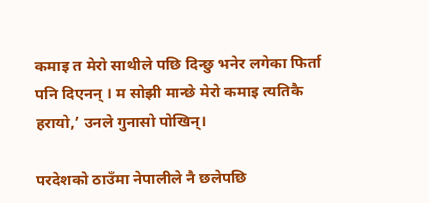कमाइ त मेरो साथीले पछि दिन्छु भनेर लगेका फिर्ता पनि दिएनन् । म सोझी मान्छे मेरो कमाइ त्यतिकै हरायो,’ उनले गुनासो पोखिन्।

परदेशको ठाउँमा नेपालीले नै छलेपछि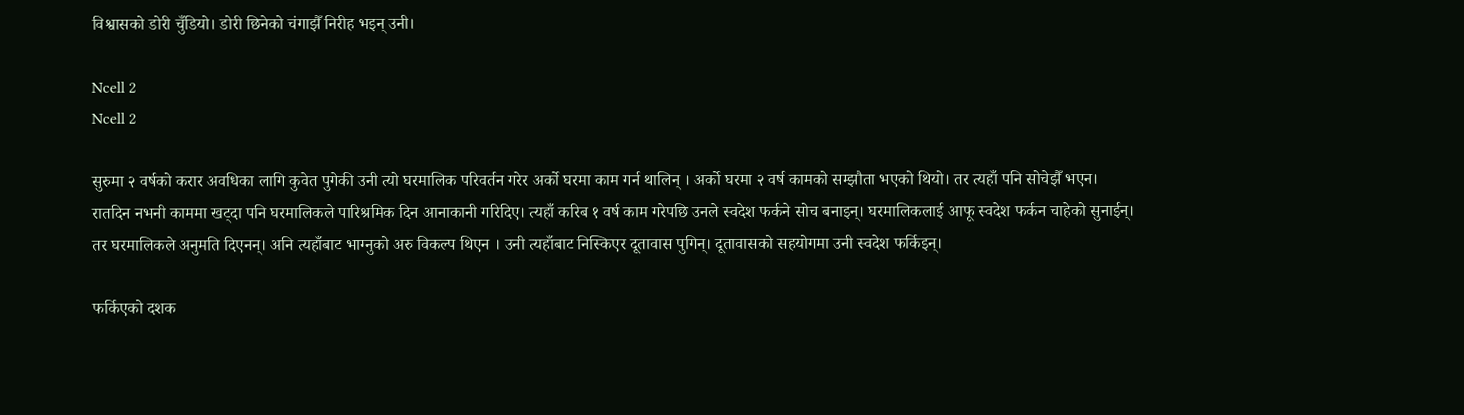विश्वासको डोरी चुँडियो। डोरी छिनेको चंगाझैँ निरीह भइन् उनी।

Ncell 2
Ncell 2

सुरुमा २ वर्षको करार अवधिका लागि कुवेत पुगेकी उनी त्यो घरमालिक परिवर्तन गरेर अर्को घरमा काम गर्न थालिन् । अर्को घरमा २ वर्ष कामको सम्झौता भएको थियो। तर त्यहाँ पनि सोचेझैँ भएन। रातदिन नभनी काममा खट्दा पनि घरमालिकले पारिश्रमिक दिन आनाकानी गरिदिए। त्यहाँ करिब १ वर्ष काम गरेपछि उनले स्वदेश फर्कने सोच बनाइन्। घरमालिकलाई आफू स्वदेश फर्कन चाहेको सुनाईन्। तर घरमालिकले अनुमति दिएनन्। अनि त्यहाँबाट भाग्नुको अरु विकल्प थिएन । उनी त्यहाँबाट निस्किएर दूतावास पुगिन्। दूतावासको सहयोगमा उनी स्वदेश फर्किइन्।

फर्किएको दशक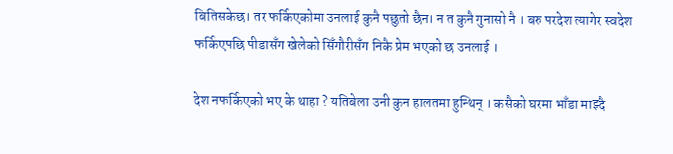बितिसकेछ। तर फर्किएकोमा उनलाई कुनै पछुतो छैन। न त कुनै गुनासो नै । बरु परदेश त्यागेर स्वदेश फर्किएपछि पीडासँग खेलेको सिँगौरीसँग निकै प्रेम भएको छ उनलाई ।

देश नफर्किएको भए के थाहा ? यतिबेला उनी कुन हालतमा हुन्थिन् । कसैको घरमा भाँडा माझ्दै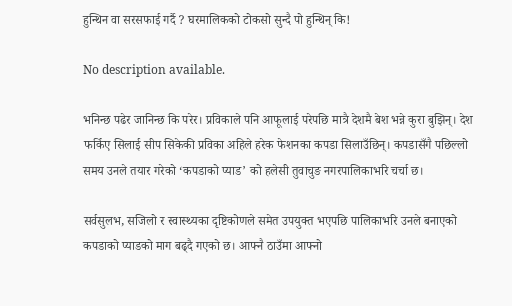हुन्थिन वा सरसफाई गर्दै ? घरमालिकको टोकसो सुन्दै पो हुन्थिन् कि!

No description available.

भनिन्छ पढेर जानिन्छ कि परेर। प्रविकाले पनि आफूलाई परेपछि मात्रै देशमै बेश भन्ने कुरा बुझिन्। देश फर्किए सिलाई सीप सिकेकी प्रविका अहिले हरेक फेशनका कपडा सिलाउँछिन्। कपडासँगै पछिल्लो समय उनले तयार गरेको ‘कपडाको प्याड’ को हलेसी तुवाचुङ नगरपालिकाभरि चर्चा छ।

सर्वसुलभ, सजिलो र स्वास्थ्यका दृष्टिकोणले समेत उपयुक्त भएपछि पालिकाभरि उनले बनाएको कपडाको प्याडको माग बढ्दै गएको छ। आफ्नै ठाउँमा आफ्नो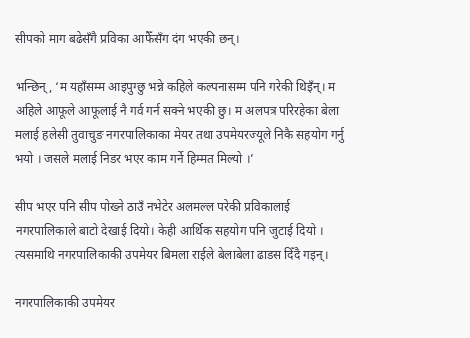सीपको माग बढेसँगै प्रविका आफैँसँग दंग भएकी छन्।

भन्छिन्, ‘म यहाँसम्म आइपुग्छु भन्ने कहिले कल्पनासम्म पनि गरेकी थिइँन्। म अहिले आफूले आफूलाई नै गर्व गर्न सक्ने भएकी छु। म अलपत्र परिरहेका बेला मलाई हलेसी तुवाचुङ नगरपालिकाका मेयर तथा उपमेयरज्यूले निकै सहयोग गर्नु भयो । जसले मलाई निडर भएर काम गर्ने हिम्मत मिल्यो ।’

सीप भएर पनि सीप पोख्ने ठाउँ नभेटेर अलमल्ल परेकी प्रविकालाई नगरपालिकाले बाटो देखाई दियो। केही आर्थिक सहयोग पनि जुटाई दियो । त्यसमाथि नगरपालिकाकी उपमेयर बिमला राईले बेलाबेला ढाडस दिँदै गइन्।

नगरपालिकाकी उपमेयर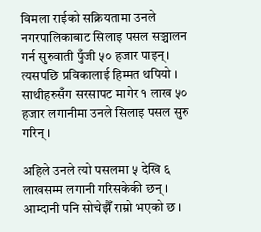विमला राईको सक्रियतामा उनले नगरपालिकाबाट सिलाइ पसल सञ्चालन गर्न सुरुवाती पुँजी ५० हजार पाइन्। त्यसपछि प्रविकालाई हिम्मत थपियो । साथीहरुसँग सरसापट मागेर १ लाख ५० हजार लगानीमा उनले सिलाइ पसल सुरु गरिन् ।

अहिले उनले त्यो पसलमा ५ देखि ६ लाखसम्म लगानी गरिसकेकी छन् । आम्दानी पनि सोचेझैँ राम्रो भएको छ ।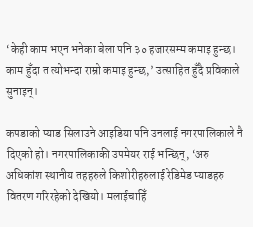‘केही काम भएन भनेका बेला पनि ३० हजारसम्म कमाइ हुन्छ। काम हुँदा त त्योभन्दा राम्रो कमाइ हुन्छ,’ उत्साहित हुँदै प्रविकाले सुनाइन्।

कपडाको प्याड सिलाउने आइडिया पनि उनलाई नगरपालिकाले नै दिएको हो। नगरपालिकाकी उपमेयर राई भन्छिन्, ‘अरु अधिकांश स्थानीय तहहरुले किशोरीहरुलाई रेडिमेड प्याडहरु वितरण गरिरहेको देखियो। मलाईचाहिँ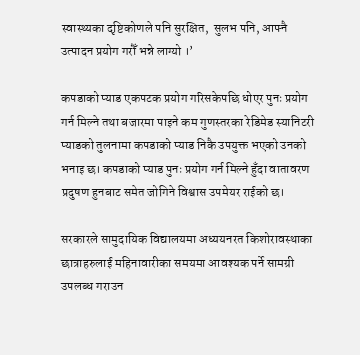स्वास्थ्यका दृष्टिकोणले पनि सुरक्षित,  सुलभ पनि, आफ्नै उत्पादन प्रयोग गरौँ भन्ने लाग्यो ।’

कपडाको प्याड एकपटक प्रयोग गरिसकेपछि धोएर पुनः प्रयोग गर्न मिल्ने तथा बजारमा पाइने कम गुणस्तरका रेडिमेड स्यानिटरी प्याडको तुलनामा कपडाको प्याड निकै उपयुक्त भएको उनको भनाइ छ। कपडाको प्याड पुनः प्रयोग गर्न मिल्ने हुँदा वातावरण प्रदुषण हुनबाट समेत जोगिने विश्वास उपमेयर राईको छ।

सरकारले सामुदायिक विद्यालयमा अध्ययनरत किशोरावस्थाका छात्राहरुलाई महिनावारीका समयमा आवश्यक पर्ने सामग्री उपलब्ध गराउन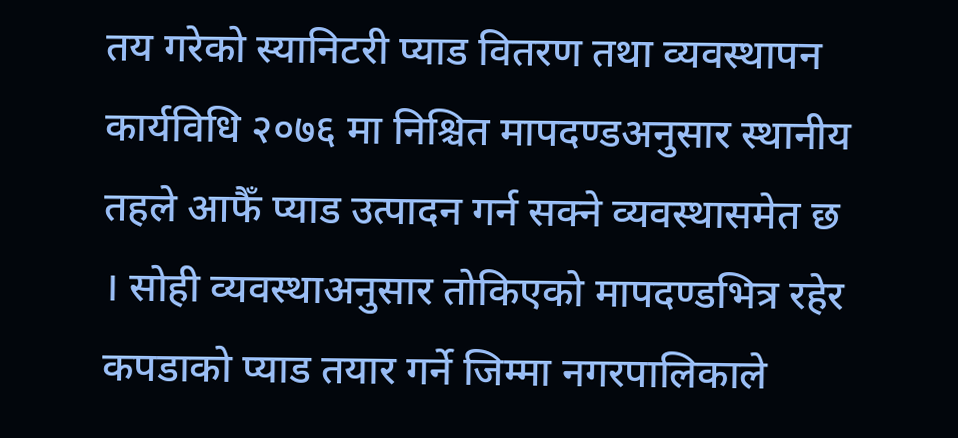तय गरेको स्यानिटरी प्याड वितरण तथा व्यवस्थापन कार्यविधि २०७६ मा निश्चित मापदण्डअनुसार स्थानीय तहले आफैँ प्याड उत्पादन गर्न सक्ने व्यवस्थासमेत छ । सोही व्यवस्थाअनुसार तोकिएको मापदण्डभित्र रहेर कपडाको प्याड तयार गर्ने जिम्मा नगरपालिकाले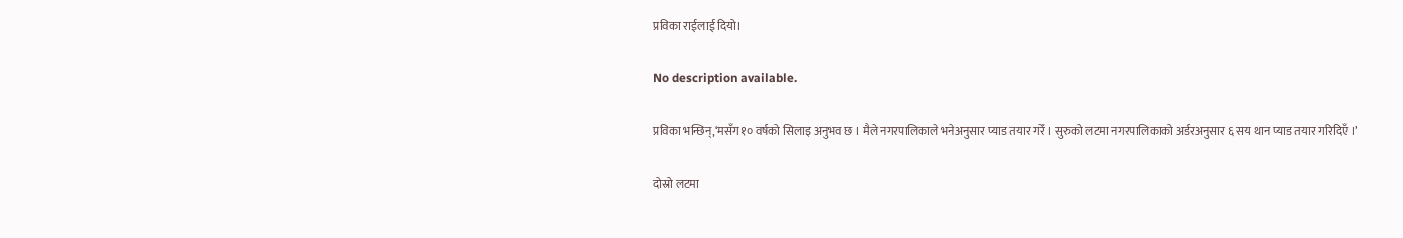प्रविका राईलाई दियो।

No description available.

प्रविका भन्छिन्,‘मसँग १० वर्षको सिलाइ अनुभव छ । मैले नगरपालिकाले भनेअनुसार प्याड तयार गरेँ । सुरुको लटमा नगरपालिकाको अर्डरअनुसार ६ सय थान प्याड तयार गरिदिएँ ।’

दोस्रो लटमा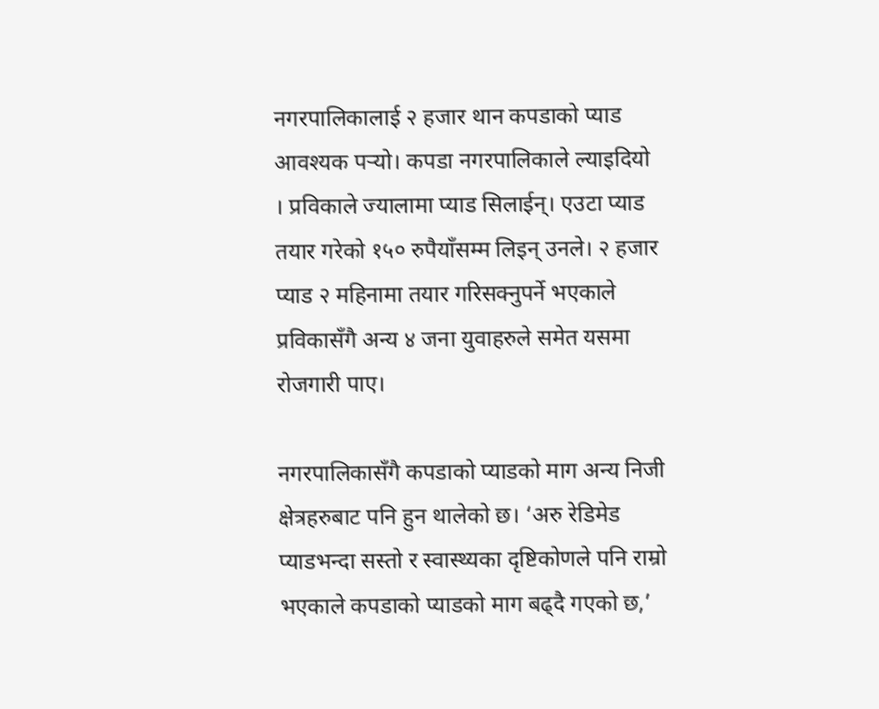नगरपालिकालाई २ हजार थान कपडाको प्याड आवश्यक पर्‍यो। कपडा नगरपालिकाले ल्याइदियो । प्रविकाले ज्यालामा प्याड सिलाईन्। एउटा प्याड तयार गरेको १५० रुपैयाँसम्म लिइन् उनले। २ हजार प्याड २ महिनामा तयार गरिसक्नुपर्ने भएकाले प्रविकासँगै अन्य ४ जना युवाहरुले समेत यसमा रोजगारी पाए।

नगरपालिकासँगै कपडाको प्याडको माग अन्य निजी क्षेत्रहरुबाट पनि हुन थालेको छ। ‘अरु रेडिमेड प्याडभन्दा सस्तो र स्वास्थ्यका दृष्टिकोणले पनि राम्रो भएकाले कपडाको प्याडको माग बढ्दै गएको छ,’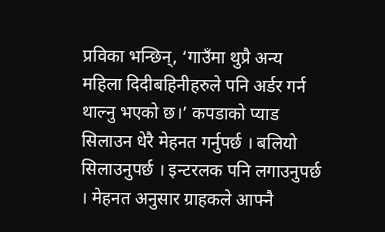प्रविका भन्छिन्, ‘गाउँमा थुप्रै अन्य महिला दिदीबहिनीहरुले पनि अर्डर गर्न थाल्नु भएको छ।’ कपडाको प्याड सिलाउन धेरै मेहनत गर्नुपर्छ । बलियो सिलाउनुपर्छ । इन्टरलक पनि लगाउनुपर्छ । मेहनत अनुसार ग्राहकले आफ्नै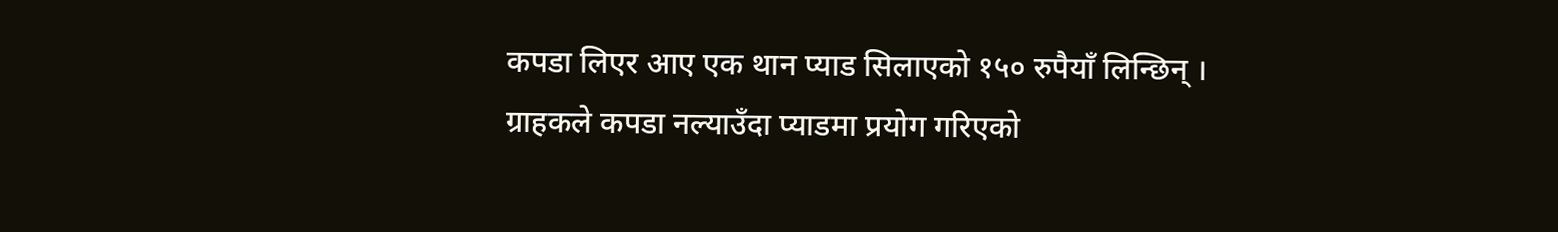कपडा लिएर आए एक थान प्याड सिलाएको १५० रुपैयाँ लिन्छिन् । ग्राहकले कपडा नल्याउँदा प्याडमा प्रयोग गरिएको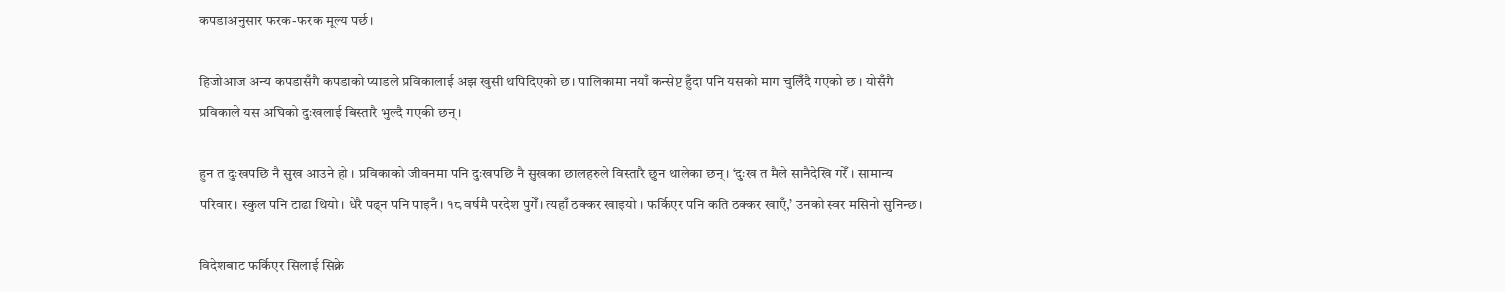कपडाअनुसार फरक-फरक मूल्य पर्छ।

हिजोआज अन्य कपडासँगै कपडाको प्याडले प्रविकालाई अझ खुसी थपिदिएको छ। पालिकामा नयाँ कन्सेप्ट हुँदा पनि यसको माग चुलिँदै गएको छ । योसँगै प्रविकाले यस अघिको दुःखलाई बिस्तारै भुल्दै गएकी छन् ।

हुन त दुःखपछि नै सुख आउने हो । प्रविकाको जीवनमा पनि दुःखपछि नै सुखका छालहरुले विस्तारै छुन थालेका छन्। ‘दुःख त मैले सानैदेखि गरेँ । सामान्य परिवार। स्कुल पनि टाढा थियो। धेरै पढ्न पनि पाइनँ। १८ वर्षमै परदेश पुगेँ। त्यहाँ ठक्कर खाइयो । फर्किएर पनि कति ठक्कर खाएँ,’ उनको स्वर मसिनो सुनिन्छ।

विदेशबाट फर्किएर सिलाई सिक्ने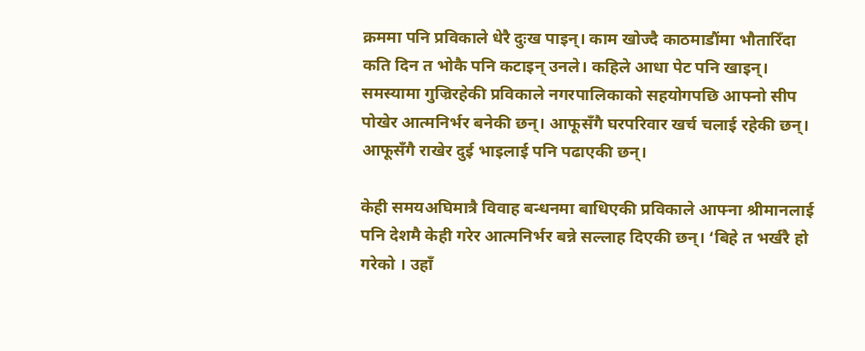क्रममा पनि प्रविकाले धेरै दुःख पाइन्। काम खोज्दै काठमाडौंमा भौतारिँदा कति दिन त भोकै पनि कटाइन् उनले। कहिले आधा पेट पनि खाइन्। समस्यामा गुज्रिरहेकी प्रविकाले नगरपालिकाको सहयोगपछि आफ्नो सीप पोखेर आत्मनिर्भर बनेकी छन्। आफूसँगै घरपरिवार खर्च चलाई रहेकी छन्। आफूसँगै राखेर दुई भाइलाई पनि पढाएकी छन्।

केही समयअघिमात्रै विवाह बन्धनमा बाधिएकी प्रविकाले आफ्ना श्रीमानलाई पनि देशमै केही गरेर आत्मनिर्भर बन्ने सल्लाह दिएकी छन्। ‘बिहे त भर्खरै हो गरेको । उहाँ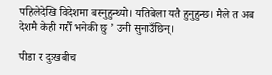पहिलेदेखि विदेशमा बस्नुहुन्थ्यो। यतिबेला यतै हुनुहुन्छ। मैले त अब देशमै केही गरौँ भनेकी छु ’ उनी सुनाउँछिन्।

पीडा र दुःखबीच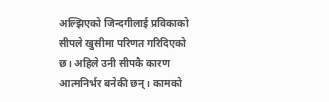अल्झिएको जिन्दगीलाई प्रविकाको सीपले खुसीमा परिणत गरिदिएको छ। अहिले उनी सीपकै कारण आत्मनिर्भर बनेकी छन्। कामको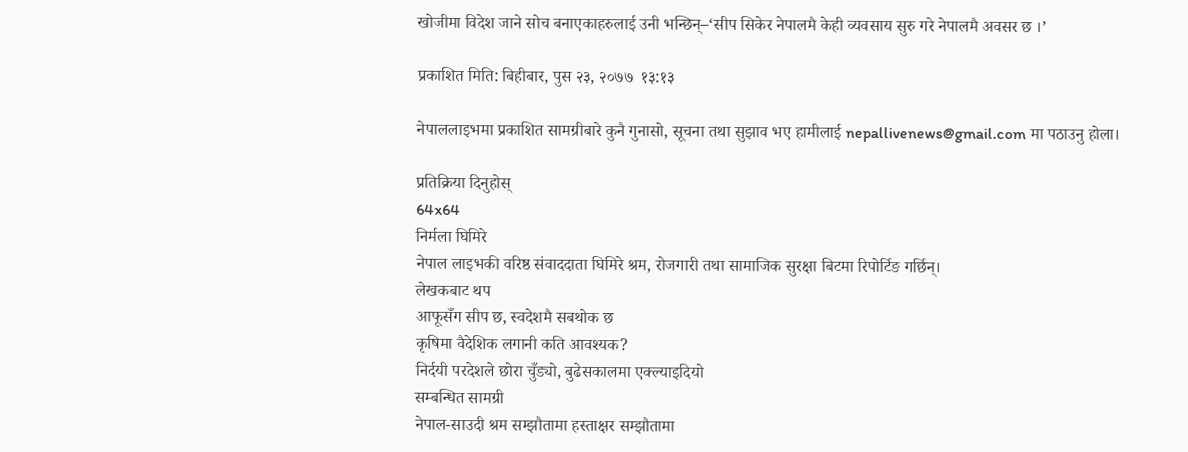खोजीमा विदेश जाने सोच बनाएकाहरुलाई उनी भन्छिन्–‘सीप सिकेर नेपालमै केही व्यवसाय सुरु गरे नेपालमै अवसर छ ।’

प्रकाशित मिति: बिहीबार, पुस २३, २०७७  १३:१३

नेपाललाइभमा प्रकाशित सामग्रीबारे कुनै गुनासो, सूचना तथा सुझाव भए हामीलाई nepallivenews@gmail.com मा पठाउनु होला।

प्रतिक्रिया दिनुहोस्
64x64
निर्मला घिमिरे
नेपाल लाइभकी वरिष्ठ संवाददाता घिमिरे श्रम, रोजगारी तथा सामाजिक सुरक्षा बिटमा रिपोर्टिङ गर्छिन्।
लेखकबाट थप
आफूसँग सीप छ, स्वदेशमै सबथोक छ
कृषिमा वैदेशिक लगानी कति आवश्यक?
निर्दयी परदेशले छोरा चुँड्यो, बुढेसकालमा एक्ल्याइदियो
सम्बन्धित सामग्री
नेपाल-साउदी श्रम सम्झौतामा हस्ताक्षर सम्झौतामा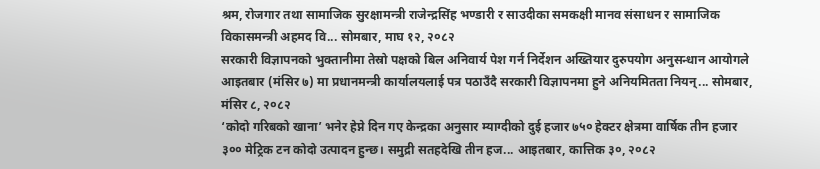श्रम, रोजगार तथा सामाजिक सुरक्षामन्त्री राजेन्द्रसिंह भण्डारी र साउदीका समकक्षी मानव संसाधन र सामाजिक विकासमन्त्री अहमद वि... सोमबार, माघ १२, २०८२
सरकारी विज्ञापनको भुक्तानीमा तेस्रो पक्षको बिल अनिवार्य पेश गर्न निर्देशन अख्तियार दुरुपयोग अनुसन्धान आयोगले आइतबार (मंसिर ७) मा प्रधानमन्त्री कार्यालयलाई पत्र पठाउँदै सरकारी विज्ञापनमा हुने अनियमितता नियन्... सोमबार, मंसिर ८, २०८२
‘कोदो गरिबको खाना’ भनेर हेप्ने दिन गए केन्द्रका अनुसार म्याग्दीको दुई हजार ७५० हेक्टर क्षेत्रमा वार्षिक तीन हजार ३०० मेट्रिक टन कोदो उत्पादन हुन्छ। समुद्री सतहदेखि तीन हज... आइतबार, कात्तिक ३०, २०८२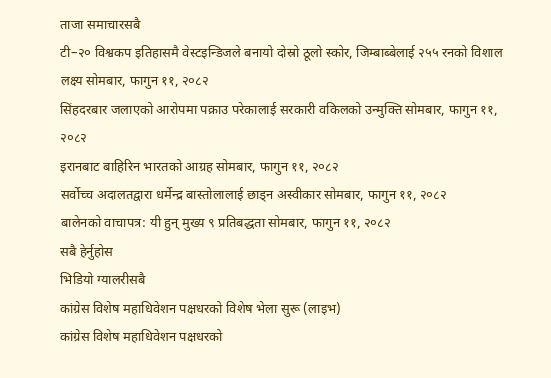ताजा समाचारसबै
टी–२० विश्वकप इतिहासमै वेस्टइन्डिजले बनायो दोस्रो ठूलो स्कोर, जिम्बाब्बेलाई २५५ रनको विशाल लक्ष्य सोमबार, फागुन ११, २०८२
सिंहदरबार जलाएको आरोपमा पक्राउ परेकालाई सरकारी वकिलको उन्मुक्ति सोमबार, फागुन ११, २०८२
इरानबाट बाहिरिन भारतको आग्रह सोमबार, फागुन ११, २०८२
सर्वोच्च अदालतद्वारा धर्मेन्द्र बास्तोलालाई छाड्न अस्वीकार सोमबार, फागुन ११, २०८२
बालेनको वाचापत्र: यी हुन् मुख्य ९ प्रतिबद्धता सोमबार, फागुन ११, २०८२
सबै हेर्नुहोस
भिडियो ग्यालरीसबै
कांग्रेस विशेष महाधिवेशन पक्षधरको विशेष भेला सुरू (लाइभ)
कांग्रेस विशेष महाधिवेशन पक्षधरको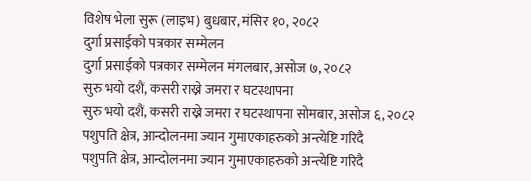विशेष भेला सुरू (लाइभ) बुधबार, मंसिर १०, २०८२
दुर्गा प्रसाईको पत्रकार सम्मेलन
दुर्गा प्रसाईको पत्रकार सम्मेलन मंगलबार, असोज ७, २०८२
सुरु भयो दशैं, कसरी राख्ने जमरा र घटस्थापना
सुरु भयो दशैं, कसरी राख्ने जमरा र घटस्थापना सोमबार, असोज ६, २०८२
पशुपति क्षेत्र, आन्दोलनमा ज्यान गुमाएकाहरुको अन्त्येष्टि गरिदै
पशुपति क्षेत्र, आन्दोलनमा ज्यान गुमाएकाहरुको अन्त्येष्टि गरिदै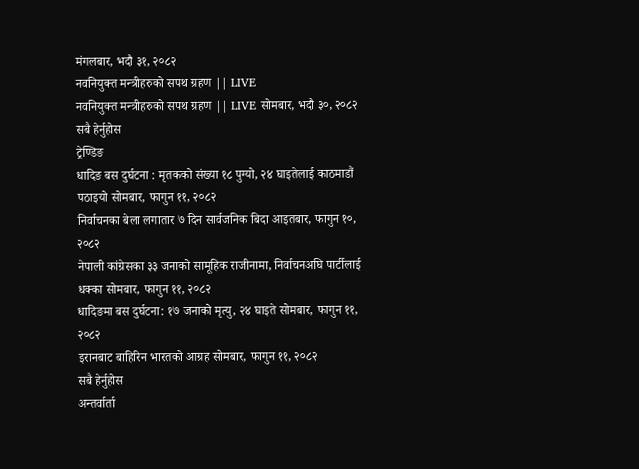मंगलबार, भदौ ३१, २०८२
नवनियुक्त मन्त्रीहरुको सपथ ग्रहण || LIVE
नवनियुक्त मन्त्रीहरुको सपथ ग्रहण || LIVE सोमबार, भदौ ३०, २०८२
सबै हेर्नुहोस
ट्रेण्डिङ
धादिङ बस दुर्घटना : मृतकको संख्या १८ पुग्यो, २४ घाइतेलाई काठमाडौं पठाइयो सोमबार, फागुन ११, २०८२
निर्वाचनका बेला लगातार ७ दिन सार्वजनिक बिदा आइतबार, फागुन १०, २०८२
नेपाली कांग्रेसका ३३ जनाको सामूहिक राजीनामा, निर्वाचनअघि पार्टीलाई धक्का सोमबार, फागुन ११, २०८२
धादिङमा बस दुर्घटना: १७ जनाको मृत्यु, २४ घाइते सोमबार, फागुन ११, २०८२
इरानबाट बाहिरिन भारतको आग्रह सोमबार, फागुन ११, २०८२
सबै हेर्नुहोस
अन्तर्वार्ता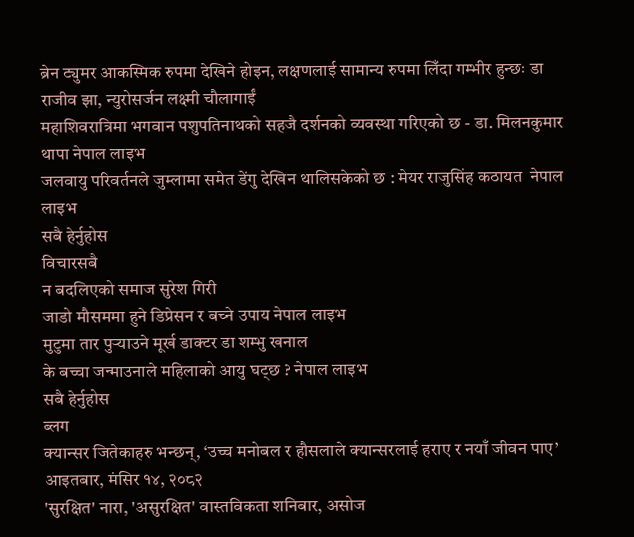ब्रेन ट्युमर आकस्मिक रुपमा देखिने होइन, लक्षणलाई सामान्य रुपमा लिँदा गम्भीर हुन्छः डा राजीव झा, न्युरोसर्जन लक्ष्मी चौलागाईं
महाशिवरात्रिमा भगवान पशुपतिनाथको सहजै दर्शनको व्यवस्था गरिएको छ - डा. मिलनकुमार थापा नेपाल लाइभ
जलवायु परिवर्तनले जुम्लामा समेत डेंगु देखिन थालिसकेको छ : मेयर राजुसिंह कठायत  नेपाल लाइभ
सबै हेर्नुहोस
विचारसबै
न बदलिएको समाज सुरेश गिरी
जाडो मौसममा हुने डिप्रेसन र बच्ने उपाय नेपाल लाइभ
मुटुमा तार पुर्‍याउने मूर्ख डाक्टर डा शम्भु खनाल
के बच्चा जन्माउनाले महिलाको आयु घट्छ ? नेपाल लाइभ
सबै हेर्नुहोस
ब्लग
क्यान्सर जितेकाहरु भन्छन्, ‘उच्च मनोबल र हौसलाले क्यान्सरलाई हराए र नयाँ जीवन पाए’ आइतबार, मंसिर १४, २०८२
'सुरक्षित' नारा, 'असुरक्षित' वास्तविकता शनिबार, असोज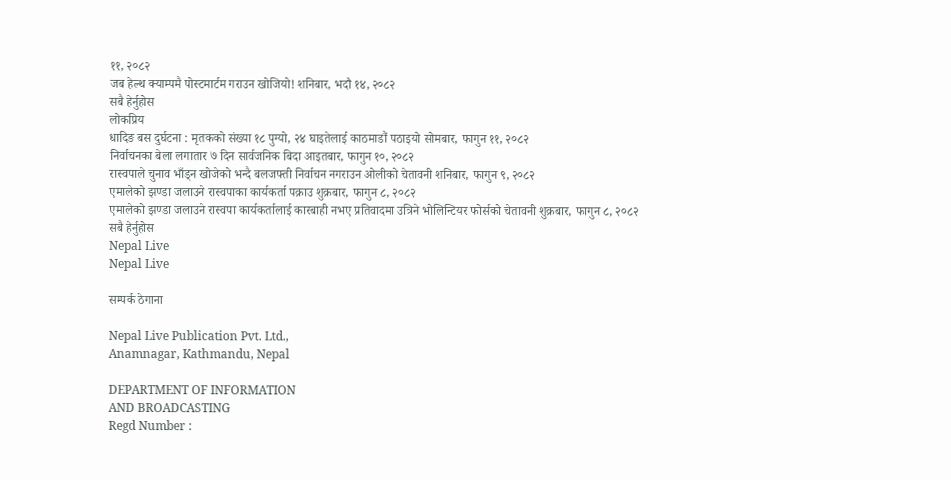११, २०८२
जब हेल्थ क्याम्पमै पोस्टमार्टम गराउन खोजियो! शनिबार, भदौ १४, २०८२
सबै हेर्नुहोस
लोकप्रिय
धादिङ बस दुर्घटना : मृतकको संख्या १८ पुग्यो, २४ घाइतेलाई काठमाडौं पठाइयो सोमबार, फागुन ११, २०८२
निर्वाचनका बेला लगातार ७ दिन सार्वजनिक बिदा आइतबार, फागुन १०, २०८२
रास्वपाले चुनाव भाँड्न खोजेको भन्दै बलजफ्ती निर्वाचन नगराउन ओलीको चेतावनी शनिबार, फागुन ९, २०८२
एमालेको झण्डा जलाउने रास्वपाका कार्यकर्ता पक्राउ शुक्रबार, फागुन ८, २०८२
एमालेको झण्डा जलाउने रास्वपा कार्यकर्तालाई कारबाही नभए प्रतिवादमा उत्रिने भोलिन्टियर फोर्सको चेतावनी शुक्रबार, फागुन ८, २०८२
सबै हेर्नुहोस
Nepal Live
Nepal Live

सम्पर्क ठेगाना

Nepal Live Publication Pvt. Ltd.,
Anamnagar, Kathmandu, Nepal

DEPARTMENT OF INFORMATION
AND BROADCASTING
Regd Number :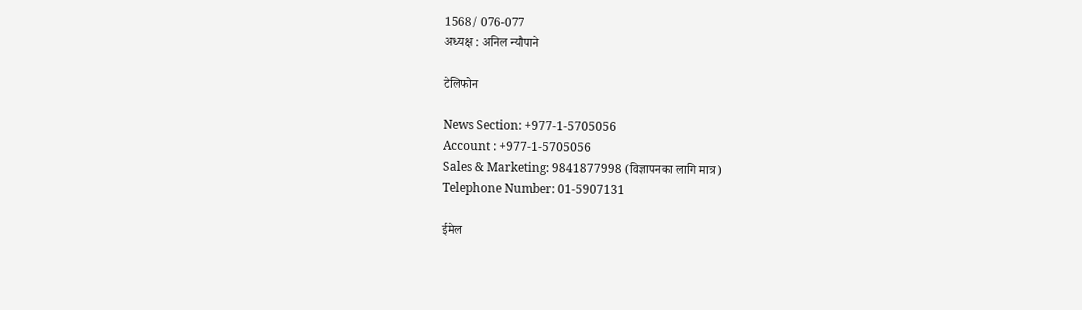1568/ 076-077
अध्यक्ष : अनिल न्यौपाने

टेलिफोन

News Section: +977-1-5705056
Account : +977-1-5705056
Sales & Marketing: 9841877998 (विज्ञापनका लागि मात्र)
Telephone Number: 01-5907131

ईमेल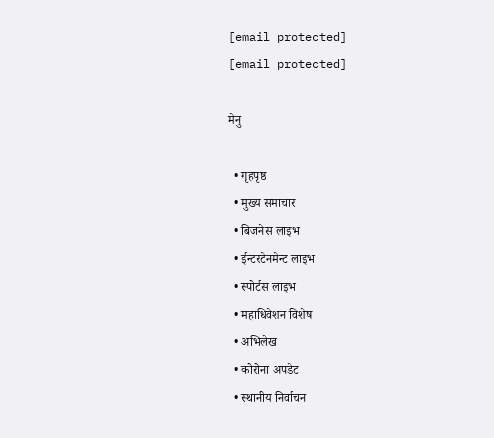[email protected]
[email protected]

मेनु

  • गृहपृष्ठ
  • मुख्य समाचार
  • बिजनेस लाइभ
  • ईन्टरटेनमेन्ट लाइभ
  • स्पोर्टस लाइभ
  • महाधिवेशन विशेष
  • अभिलेख
  • कोरोना अपडेट
  • स्थानीय निर्वाचन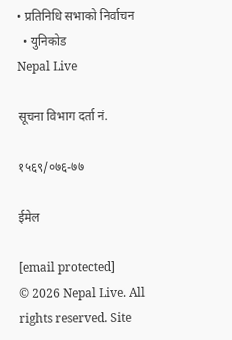• प्रतिनिधि सभाको निर्वाचन
  • युनिकोड
Nepal Live

सूचना विभाग दर्ता नं.

१५६९/०७६-७७

ईमेल

[email protected]
© 2026 Nepal Live. All rights reserved. Site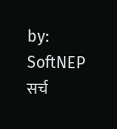by: SoftNEP
सर्च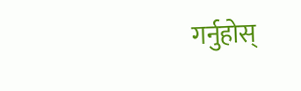गर्नुहोस्